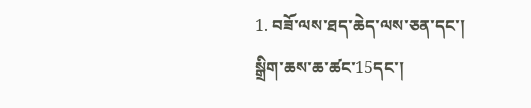1. བཟོ་ལས་ཐད་ཆེད་ལས་ཅན་དང་།
སྒྲིག་ཆས་ཆ་ཚང་15དང་།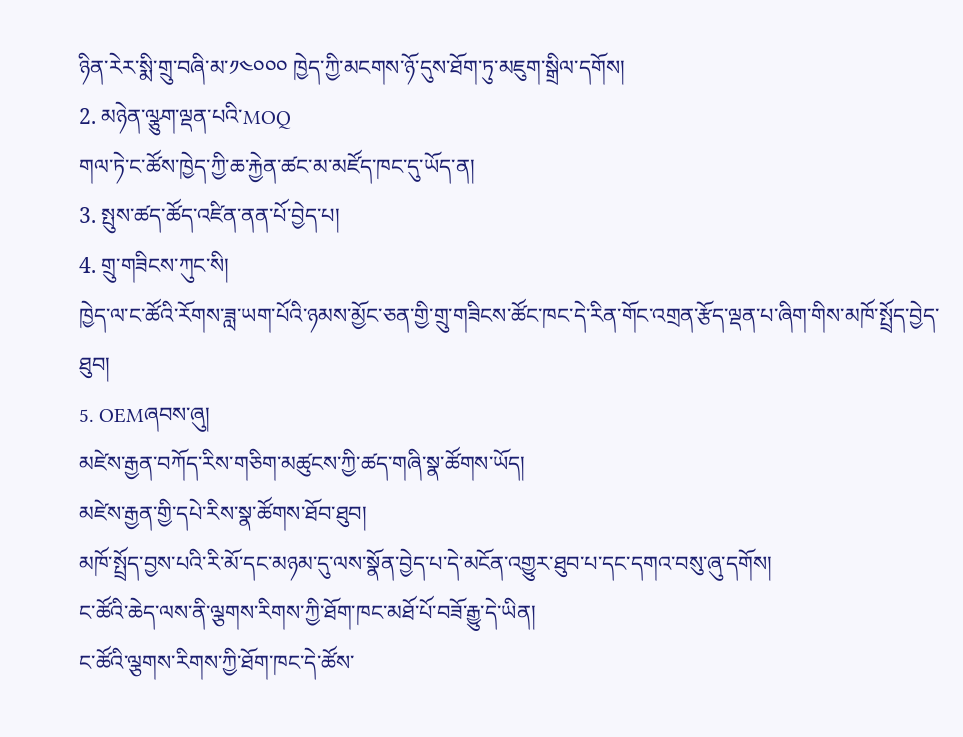ཉིན་རེར་སྨི་གྲུ་བཞི་མ་༡༤༠༠༠ ཁྱེད་ཀྱི་མངགས་ཉོ་དུས་ཐོག་ཏུ་མཇུག་སྒྲིལ་དགོས།
2. མཉེན་ལྩུག་ལྡན་པའི་MOQ
གལ་ཏེ་ང་ཚོས་ཁྱེད་ཀྱི་ཆ་རྐྱེན་ཚང་མ་མཛོད་ཁང་དུ་ཡོད་ན།
3. སྤུས་ཚད་ཚོད་འཛིན་ནན་པོ་བྱེད་པ།
4. གྲུ་གཟིངས་ཀུང་སི།
ཁྱེད་ལ་ང་ཚོའི་རོགས་ཟླ་ཡག་པོའི་ཉམས་མྱོང་ཅན་གྱི་གྲུ་གཟིངས་ཚོང་ཁང་དེ་རིན་གོང་འགྲན་རྩོད་ལྡན་པ་ཞིག་གིས་མཁོ་སྤྲོད་བྱེད་ཐུབ།
5. OEMཞབས་ཞུ།
མཛེས་རྒྱན་བཀོད་རིས་གཅིག་མཚུངས་ཀྱི་ཚད་གཞི་སྣ་ཚོགས་ཡོད།
མཛེས་རྒྱན་གྱི་དཔེ་རིས་སྣ་ཚོགས་ཐོབ་ཐུབ།
མཁོ་སྤྲོད་བྱས་པའི་རི་མོ་དང་མཉམ་དུ་ལས་སྣོན་བྱེད་པ་དེ་མངོན་འགྱུར་ཐུབ་པ་དང་དགའ་བསུ་ཞུ་དགོས།
ང་ཚོའི་ཆེད་ལས་ནི་ལྕགས་རིགས་ཀྱི་ཐོག་ཁང་མཐོ་པོ་བཟོ་རྒྱུ་དེ་ཡིན།
ང་ཚོའི་ལྕགས་རིགས་ཀྱི་ཐོག་ཁང་དེ་ཚོས་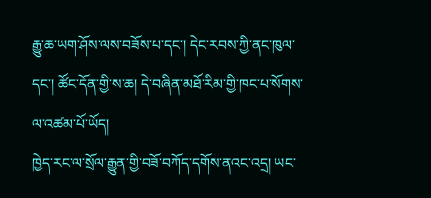རྒྱུ་ཆ་ཡག་ཤོས་ལས་བཟོས་པ་དང་། དེང་རབས་ཀྱི་ནང་ཁུལ་དང་། ཚོང་དོན་གྱི་ས་ཆ། དེ་བཞིན་མཐོ་རིམ་གྱི་ཁང་པ་སོགས་ལ་འཚམ་པོ་ཡོད།
ཁྱེད་རང་ལ་སྲོལ་རྒྱུན་གྱི་བཟོ་བཀོད་དགོས་ནའང་འདྲ། ཡང་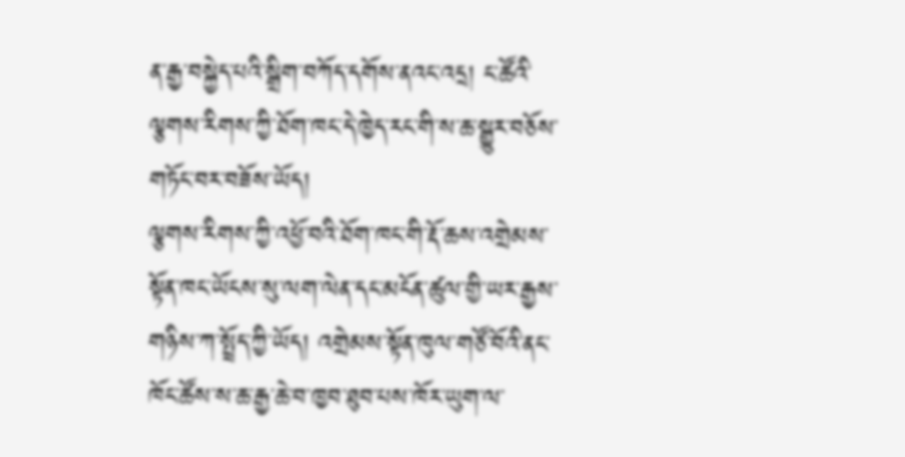ན་རྒྱ་བསྐྱེད་པའི་སྒྲིག་བཀོད་དགོས་ནའང་འདྲ། ང་ཚོའི་ལྕགས་རིགས་ཀྱི་ཐོག་ཁང་དེ་ཁྱེད་རང་གི་ས་ཆ་སྒྱུར་བཅོས་གཏོང་བར་བཟོས་ཡོད།
ལྕགས་རིགས་ཀྱི་འཕྱོ་བའི་ཐོག་ཁང་གི་རྡོ་ཆས་འགྲེམས་སྟོན་ཁང་ཡོངས་སུ་ལག་ལེན་དང་མངོན་ཚུལ་གྱི་ཡར་རྒྱས་གཉིས་ཀ་སྤྲོད་ཀྱི་ཡོད། འགྲེམས་སྟོན་ཁུལ་གཙོ་བོའི་ནང་ཁོང་ཚོས་ས་ཆ་རྒྱ་ཆེ་བ་ཁྱབ་ཐུབ་པས་ཁོར་ཡུག་ལ་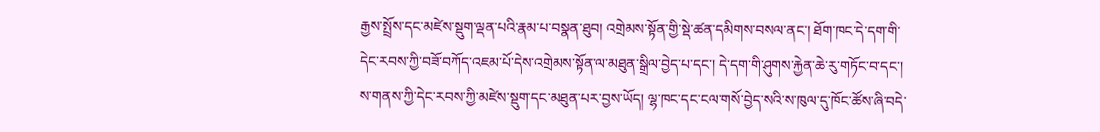རྒྱས་སྤྲོས་དང་མཛེས་སྡུག་ལྡན་པའི་རྣམ་པ་བསྣན་ཐུབ། འགྲེམས་སྟོན་གྱི་སྡེ་ཚན་དམིགས་བསལ་ནང་། ཐོག་ཁང་དེ་དག་གི་དེང་རབས་ཀྱི་བཟོ་བཀོད་འཇམ་པོ་དེས་འགྲེམས་སྟོན་ལ་མཐུན་སྒྲིལ་བྱེད་པ་དང་། དེ་དག་གི་ཤུགས་རྐྱེན་ཆེ་རུ་གཏོང་བ་དང་། ས་གནས་ཀྱི་དེང་རབས་ཀྱི་མཛེས་སྡུག་དང་མཐུན་པར་བྱས་ཡོད། ལྷ་ཁང་དང་ངལ་གསོ་བྱེད་སའི་ས་ཁུལ་དུ་ཁོང་ཚོས་ཞི་བདེ་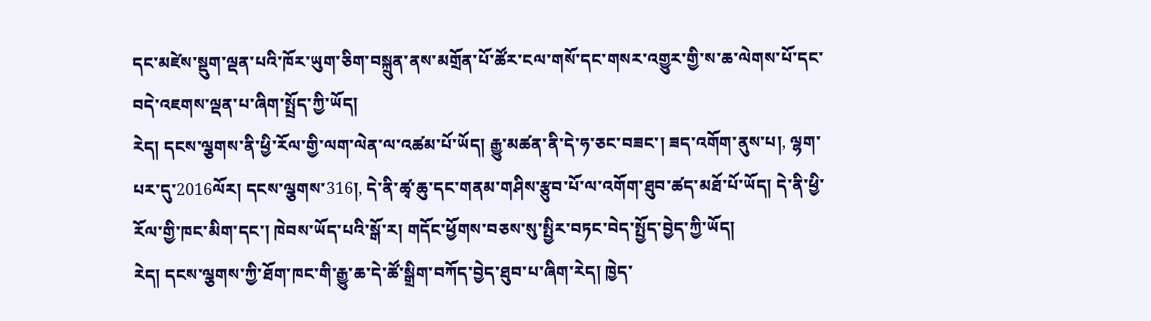དང་མཛེས་སྡུག་ལྡན་པའི་ཁོར་ཡུག་ཅིག་བསྐྲུན་ནས་མགྲོན་པོ་ཚོར་ངལ་གསོ་དང་གསར་འགྱུར་གྱི་ས་ཆ་ལེགས་པོ་དང་བདེ་འཇགས་ལྡན་པ་ཞིག་སྤྲོད་ཀྱི་ཡོད།
རེད། དངས་ལྕགས་ནི་ཕྱི་རོལ་གྱི་ལག་ལེན་ལ་འཚམ་པོ་ཡོད། རྒྱུ་མཚན་ནི་དེ་ཧ་ཅང་བཟང་། ཟད་འགོག་ནུས་པ།, ལྷག་པར་དུ་2016ལོར། དངས་ལྕགས་316།, དེ་ནི་ཚྭ་ཆུ་དང་གནམ་གཤིས་རྩུབ་པོ་ལ་འགོག་ཐུབ་ཚད་མཐོ་པོ་ཡོད། དེ་ནི་ཕྱི་རོལ་གྱི་ཁང་མིག་དང་། ཁེབས་ཡོད་པའི་སྒོ་ར། གདོང་ཕྱོགས་བཅས་སུ་སྤྱིར་བཏང་བེད་སྤྱོད་བྱེད་ཀྱི་ཡོད།
རེད། དངས་ལྕགས་ཀྱི་ཐོག་ཁང་གི་རྒྱུ་ཆ་དེ་ཚོ་སྒྲིག་བཀོད་བྱེད་ཐུབ་པ་ཞིག་རེད། ཁྱེད་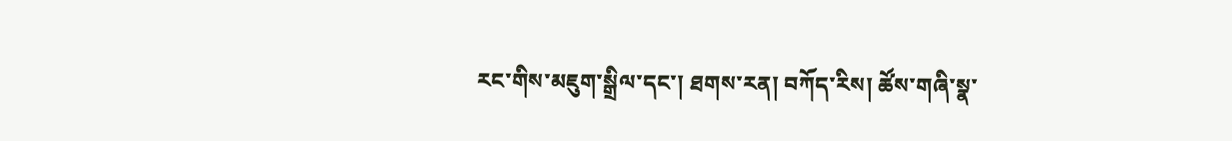རང་གིས་མཇུག་སྒྲིལ་དང་། ཐགས་རན། བཀོད་རིས། ཚོས་གཞི་སྣ་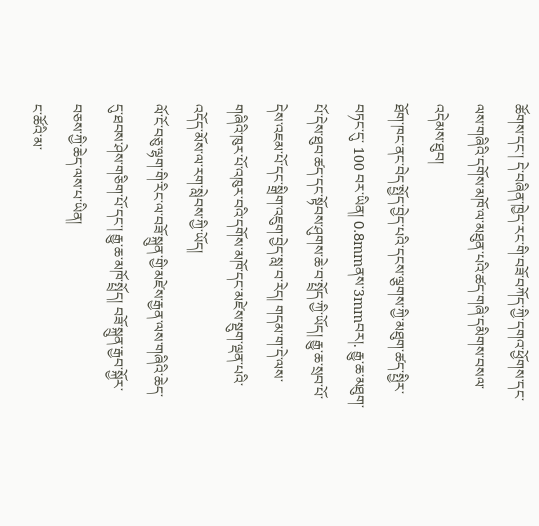ཚོགས་དང་། དེ་བཞིན་ཁྱེད་རང་གི་བཟོ་བཀོད་ཀྱི་དགའ་ཕྱོགས་དང་ལས་གཞིའི་དགོས་མཁོ་ལ་མཐུན་པའི་ཚད་གཞི་དམིགས་བསལ་འདེམས་ཐུབ།
ཐོག་ཁང་ནང་བེད་སྤྱོད་བྱེད་པའི་དངས་ལྕགས་ཀྱི་མཐུག་ཚད་སྤྱིར་བཏང་དུ་ 100 བར་ཡིན། 0.8mmནས་3mmབར།. རྒྱུ་ཆ་མཐུག་པོ་དེས་ཐུབ་ཚད་དང་སྟོབས་ཤུགས་ཆེ་བ་སྤྲོད་ཀྱི་ཡོད། རྒྱུ་ཆ་སྲབ་པོ་དེས་འཇམ་པོ་དང་སྒྲིག་འཇུག་བྱེད་སླ་བ་རེད། གདམ་ག་དེ་ལས་གཞིའི་ཁུར་པོ་འཁུར་བའི་དགོས་མཁོ་དང་མཛེས་སྡུག་ལྡན་པའི་འདོད་མོས་ལ་རག་སླེབས་ཀྱི་ཡོད།
ལོ་ངོ་བཅུ་ལྷག་གི་རིང་ལ་བཟོ་སྐྲུན་གྱི་མཛེས་རྒྱན་ལས་གཞིའི་ཆེད་དུ་ཐབས་ཤེས་གཅིག་པོ་དང་། རྒྱུ་ཆ་མཁོ་སྤྲོད། བཟོ་སྐྲུན་རྒྱབ་སྐྱོར་བཅས་ཀྱི་ཆེད་ལས་པ་ཡིན།
ང་ཚོའི་མ་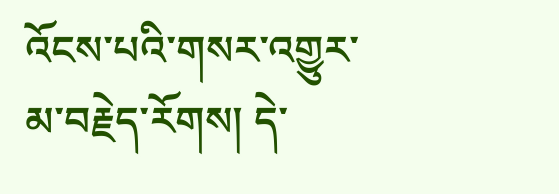འོངས་པའི་གསར་འགྱུར་མ་བརྗེད་རོགས། དེ་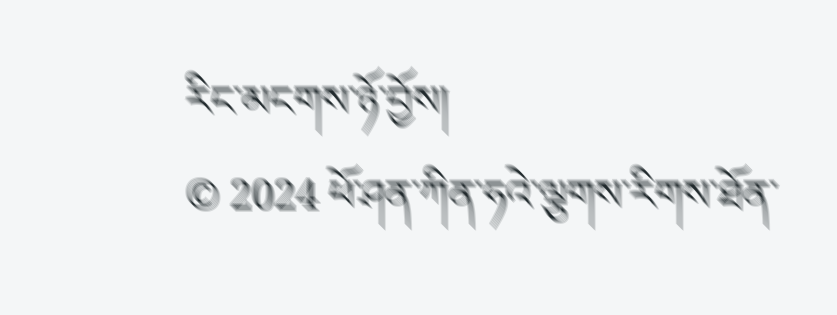རིང་མངགས་ཉོ་བྱོས།
© 2024 ཕོ་ཤན་ཀིན་ཧའེ་ལྕགས་རིགས་ཐོན་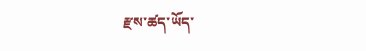རྫས་ཚད་ཡོད་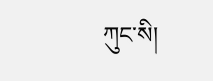ཀུང་སི།